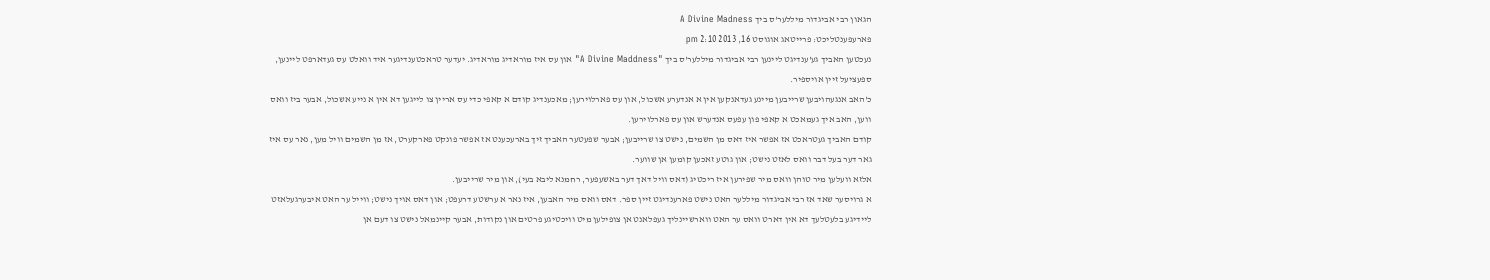הגאון רבי אביגדור מיללער'ס ביך A Divine Madness
פארעפענטליכט: פרייטאג אוגוסט 16, 2013 2:10 pm
נעכטען האביך גע'ענדיגט ליינען רבי אביגדור מיללער'ס ביך "A Divine Maddness" און עס איז מוראדיג מוראדיג. יעדער טראכטענדיגער איד וואלט עס געדארפט ליינען, ספעציעל זיין אויספיר.
כ'האב אנגעהויבען שרייבען מיינע געדאנקען אין א אנדערע אשכול, און עס פארלוירען; מאכענדיג קודם א קאפי כדי עס אריין צו לייגען דא אין א נייע אשכול, אבער ביז וואס ווען, האב איך געמאכט א קאפי פון עפעס אנדערש און עס פארלוירען.
קודם האביך געטראכט אז אפשר איז דאס מן השמים, נישט צו שרייבען; אבער שפעטער האביך זיך בארעכענט אז אפשר פונקט פארקערט, אז מן השמים וויל מען, נאר עס איז גאר דער בעל דבר וואס לאזט נישט; און גוטע זאכען קומען אן שווער.
אלזא וועלען מיר טוהן וואס מיר שפירען איז ריכטיג (דאס וויל דאך דער באשעפער, רחמנא ליבא בעי), און מיר שרייבען.
א גרויסער שאד אז רבי אביגדור מיללער האט נישט פארענדיגט זיין ספר. דאס וואס מיר האבען, איז נאר א ערשטע דרעפט; און דאס אויך נישט; ווייל ער האט איבערגעלאזט ליידיגע בלעטלעך דא אין דארט וואס ער האט ווארשיינליך געפלאנט אן צופילען מיט וויכטיגע פרטים און נקודות, אבער קיינמאל נישט צו דעם אן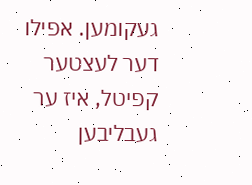געקומען. אפילו דער לעצטער קפיטל, איז ער געבליבען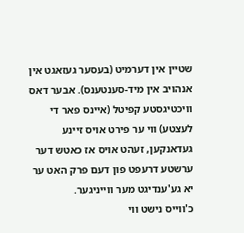שטיין אין דערמיט (בעסער געזאגט אין אנהויב אין מיד-סענטענס). אבער דאס וויכטיגסטע קפיטל (איינס פאר די לעצטע) ווי ער פירט אויס זיינע געדאנקען, זעהט אויס אז כאטש דער ערשטע דרעפט פון דעם פרק האט ער יא גע'ענדיגט מער ווייניגער.
כ'ווייס נישט ווי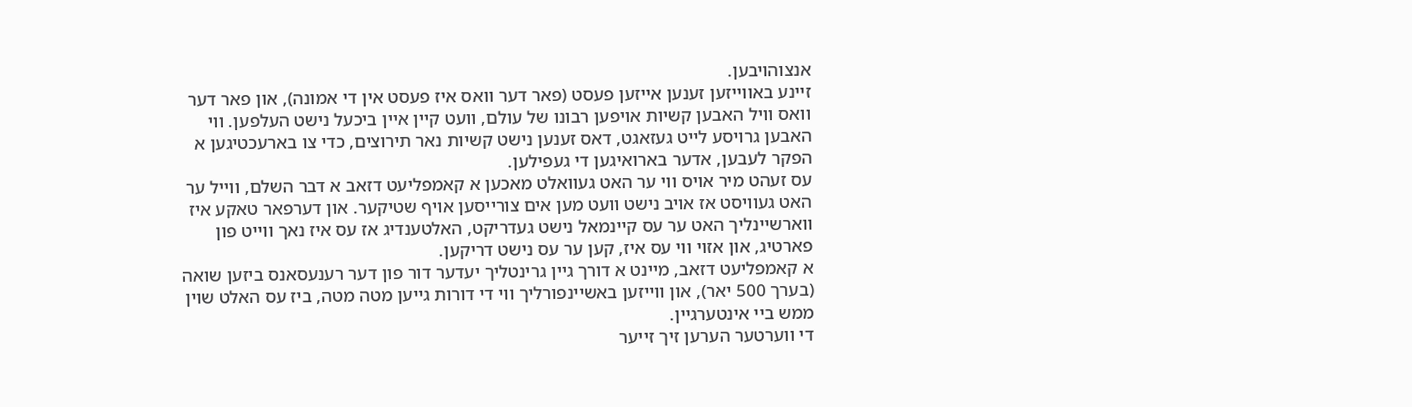אנצוהויבען.
זיינע באווייזען זענען אייזען פעסט (פאר דער וואס איז פעסט אין די אמונה), און פאר דער וואס וויל האבען קשיות אויפען רבונו של עולם, וועט קיין איין ביכעל נישט העלפען. ווי האבען גרויסע לייט געזאגט, דאס זענען נישט קשיות נאר תירוצים, כדי צו בארעכטיגען א הפקר לעבען, אדער בארואיגען די געפילען.
עס זעהט מיר אויס ווי ער האט געוואלט מאכען א קאמפליעט דזאב א דבר השלם, ווייל ער האט געוויסט אז אויב נישט וועט מען אים צורייסען אויף שטיקער. און דערפאר טאקע איז ווארשיינליך האט ער עס קיינמאל נישט געדריקט, האלטענדיג אז עס איז נאך ווייט פון פארטיג, און אזוי ווי עס איז, קען ער עס נישט דריקען.
א קאמפליעט דזאב, מיינט א דורך גיין גרינטליך יעדער דור פון דער רענעסאנס ביזען שואה (בערך 500 יאר), און ווייזען באשיינפורליך ווי די דורות גייען מטה מטה, ביז עס האלט שוין ממש ביי אינטערגיין.
די ווערטער הערען זיך זייער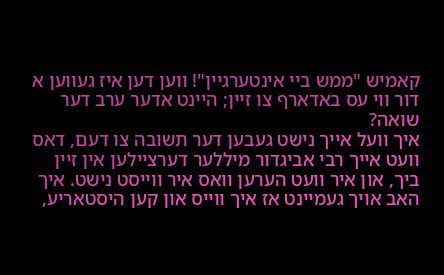קאמיש "ממש ביי אינטערגיין"! ווען דען איז געווען א דור ווי עס באדארף צו זיין; היינט אדער ערב דער שואה?
איך וועל אייך נישט געבען דער תשובה צו דעם, דאס וועט אייך רבי אביגדור מיללער דערציילען אין זיין ביך, און איר וועט הערען וואס איר ווייסט נישט. איך האב אויך געמיינט אז איך ווייס און קען היסטאריע,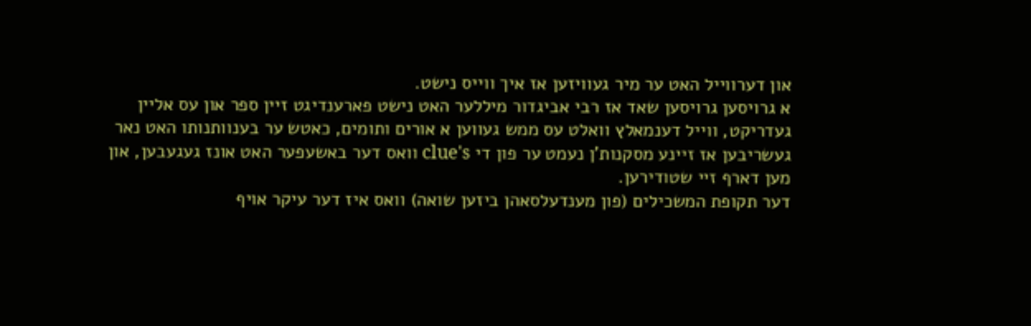און דערווייל האט ער מיר געוויזען אז איך ווייס נישט.
א גרויסען גרויסען שאד אז רבי אביגדור מיללער האט נישט פארענדיגט זיין ספר און עס אליין געדריקט, ווייל דענמאלץ וואלט עס ממש געווען א אורים ותומים, כאטש ער בענוותנותו האט נאר געשריבען אז זיינע מסקנות'ן נעמט ער פון די clue's וואס דער באשעפער האט אונז געגעבען, און מען דארף זיי שטודירען.
דער תקופת המשכילים (פון מענדעלסאהן ביזען שואה) וואס איז דער עיקר אויף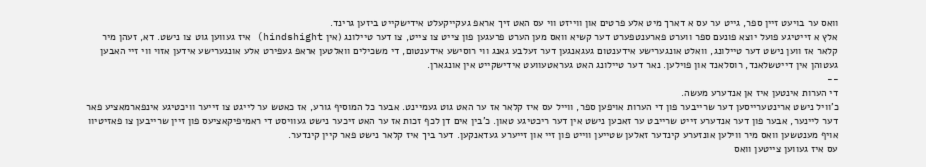וואס ער בויעט זיין ספר, גייט ער עס א דארך מיט אלע פרטים און ווייזט ווי עס האט זיך אראפ געקייקעלט אידישקייט ביזען גרינד.
אלץ א זייטיגע פועל יוצא פונעם ספר ווערט פארענטפערט דער קשיא וואס מען הערט פרעגען פון צייט צו צייט, צו דער טיילונג (אין hindshight) איז געווען גוט צו נישט. דא, זעהן מיר קלאר אז ווען נישט דער טיילונג, וואלט אונגערישע אידענטום געגאנגען דער זעלבע גאנג ווי רוסישע אידענטום, די משכילים וואלטען אראפ געפירט אלע אונגערישע אידען אזוי ווי זיי האבען געטוהן אין דייטשלאנד, רוסלאנד און פוילען. נאר דער טיילונג האט געראטעוועט אידישקייט אין אונגארן.
--
די הערות אינטען איז אן אנדערע מעשה.
כ'וויל נישט ארינטערייסען דער שרייבער פון די הערות אויפען ספר, ווייל עס איז קלאר אז ער האט גוט געמיינט. אבער כל המוסיף גורע, אז כאטש ער לייגט צו זייער וויכטיגע אינפארמאציע פאר דער ליינער, אבער פון דער אנדערע זייט שרייבט ער זאכען נישט אין דער ריכטיגע טאון. כ'בין אים דן לכף זכות אז ער האט זיכער נישט געוויסט די ראמיפיקאציעס פון זיין שרייבען צו פאזיטיוו אויף מענטשען וואס מיר ווילען אונזערע קינדער זאלען שטייען ווייט פון זיי און זייערע געדאנקען. דער ביך איז קלאר נישט פאר קיין קינדער.
עס איז געווען צייטען וואס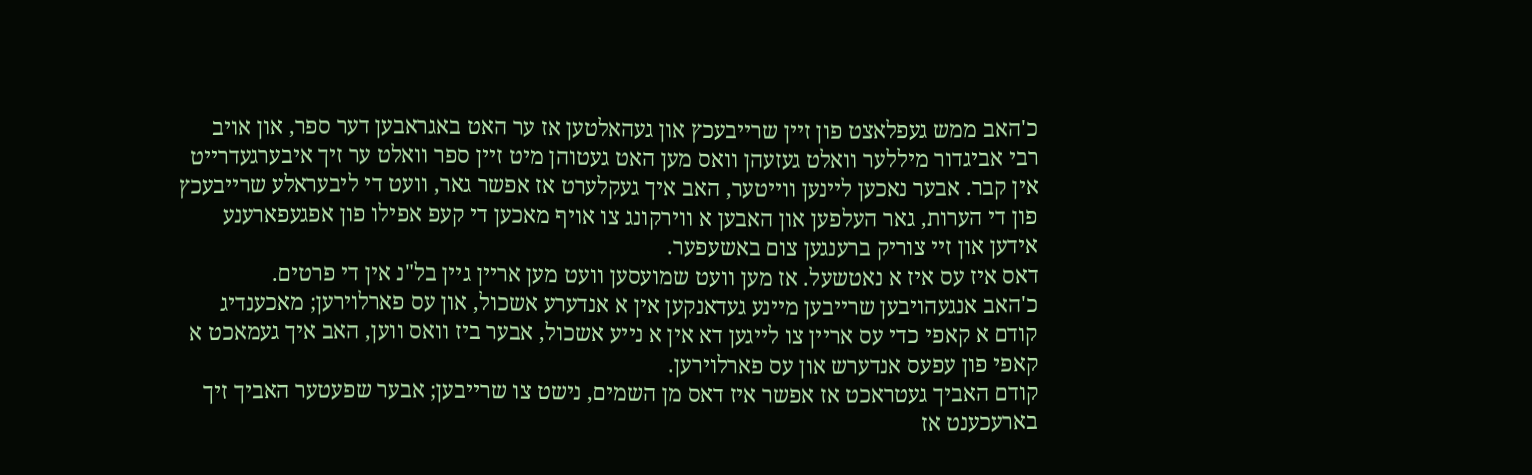כ'האב ממש געפלאצט פון זיין שרייבעכץ און געהאלטען אז ער האט באגראבען דער ספר, און אויב רבי אביגדור מיללער וואלט געזעהן וואס מען האט געטוהן מיט זיין ספר וואלט ער זיך איבערגעדרייט אין קבר. אבער נאכען ליינען ווייטער, האב איך געקלערט אז אפשר גאר, וועט די ליבעראלע שרייבעכץ פון די הערות, גאר העלפען און האבען א ווירקונג צו אויף מאכען די קעפ אפילו פון אפגעפארענע אידען און זיי צוריק ברענגען צום באשעפער.
דאס איז עס איז א נאטשעל. אז מען וועט שמועסען וועט מען אריין גיין בל"נ אין די פרטים.
כ'האב אנגעהויבען שרייבען מיינע געדאנקען אין א אנדערע אשכול, און עס פארלוירען; מאכענדיג קודם א קאפי כדי עס אריין צו לייגען דא אין א נייע אשכול, אבער ביז וואס ווען, האב איך געמאכט א קאפי פון עפעס אנדערש און עס פארלוירען.
קודם האביך געטראכט אז אפשר איז דאס מן השמים, נישט צו שרייבען; אבער שפעטער האביך זיך בארעכענט אז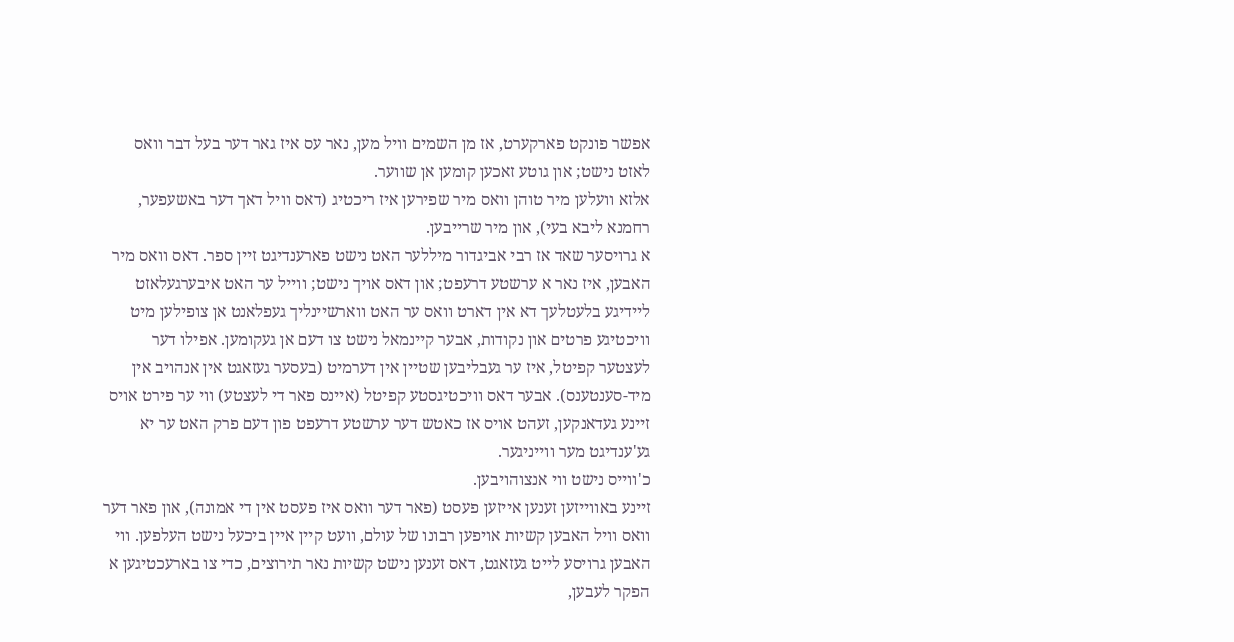אפשר פונקט פארקערט, אז מן השמים וויל מען, נאר עס איז גאר דער בעל דבר וואס לאזט נישט; און גוטע זאכען קומען אן שווער.
אלזא וועלען מיר טוהן וואס מיר שפירען איז ריכטיג (דאס וויל דאך דער באשעפער, רחמנא ליבא בעי), און מיר שרייבען.
א גרויסער שאד אז רבי אביגדור מיללער האט נישט פארענדיגט זיין ספר. דאס וואס מיר האבען, איז נאר א ערשטע דרעפט; און דאס אויך נישט; ווייל ער האט איבערגעלאזט ליידיגע בלעטלעך דא אין דארט וואס ער האט ווארשיינליך געפלאנט אן צופילען מיט וויכטיגע פרטים און נקודות, אבער קיינמאל נישט צו דעם אן געקומען. אפילו דער לעצטער קפיטל, איז ער געבליבען שטיין אין דערמיט (בעסער געזאגט אין אנהויב אין מיד-סענטענס). אבער דאס וויכטיגסטע קפיטל (איינס פאר די לעצטע) ווי ער פירט אויס זיינע געדאנקען, זעהט אויס אז כאטש דער ערשטע דרעפט פון דעם פרק האט ער יא גע'ענדיגט מער ווייניגער.
כ'ווייס נישט ווי אנצוהויבען.
זיינע באווייזען זענען אייזען פעסט (פאר דער וואס איז פעסט אין די אמונה), און פאר דער וואס וויל האבען קשיות אויפען רבונו של עולם, וועט קיין איין ביכעל נישט העלפען. ווי האבען גרויסע לייט געזאגט, דאס זענען נישט קשיות נאר תירוצים, כדי צו בארעכטיגען א הפקר לעבען,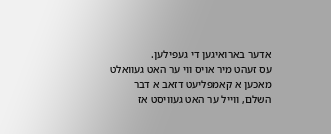אדער בארואיגען די געפילען.
עס זעהט מיר אויס ווי ער האט געוואלט מאכען א קאמפליעט דזאב א דבר השלם, ווייל ער האט געוויסט אז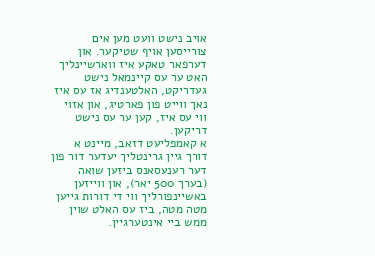אויב נישט וועט מען אים צורייסען אויף שטיקער. און דערפאר טאקע איז ווארשיינליך האט ער עס קיינמאל נישט געדריקט, האלטענדיג אז עס איז נאך ווייט פון פארטיג, און אזוי ווי עס איז, קען ער עס נישט דריקען.
א קאמפליעט דזאב, מיינט א דורך גיין גרינטליך יעדער דור פון דער רענעסאנס ביזען שואה (בערך 500 יאר), און ווייזען באשיינפורליך ווי די דורות גייען מטה מטה, ביז עס האלט שוין ממש ביי אינטערגיין.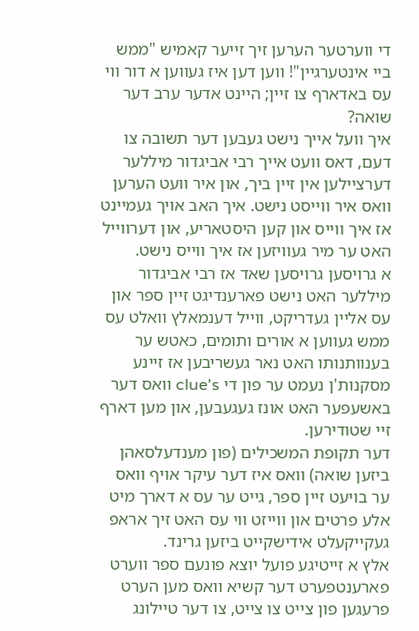די ווערטער הערען זיך זייער קאמיש "ממש ביי אינטערגיין"! ווען דען איז געווען א דור ווי עס באדארף צו זיין; היינט אדער ערב דער שואה?
איך וועל אייך נישט געבען דער תשובה צו דעם, דאס וועט אייך רבי אביגדור מיללער דערציילען אין זיין ביך, און איר וועט הערען וואס איר ווייסט נישט. איך האב אויך געמיינט אז איך ווייס און קען היסטאריע, און דערווייל האט ער מיר געוויזען אז איך ווייס נישט.
א גרויסען גרויסען שאד אז רבי אביגדור מיללער האט נישט פארענדיגט זיין ספר און עס אליין געדריקט, ווייל דענמאלץ וואלט עס ממש געווען א אורים ותומים, כאטש ער בענוותנותו האט נאר געשריבען אז זיינע מסקנות'ן נעמט ער פון די clue's וואס דער באשעפער האט אונז געגעבען, און מען דארף זיי שטודירען.
דער תקופת המשכילים (פון מענדעלסאהן ביזען שואה) וואס איז דער עיקר אויף וואס ער בויעט זיין ספר, גייט ער עס א דארך מיט אלע פרטים און ווייזט ווי עס האט זיך אראפ געקייקעלט אידישקייט ביזען גרינד.
אלץ א זייטיגע פועל יוצא פונעם ספר ווערט פארענטפערט דער קשיא וואס מען הערט פרעגען פון צייט צו צייט, צו דער טיילונג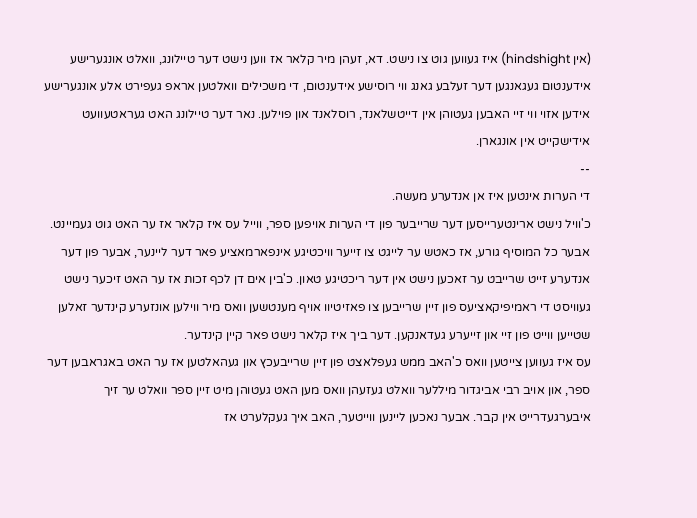(אין hindshight) איז געווען גוט צו נישט. דא, זעהן מיר קלאר אז ווען נישט דער טיילונג, וואלט אונגערישע אידענטום געגאנגען דער זעלבע גאנג ווי רוסישע אידענטום, די משכילים וואלטען אראפ געפירט אלע אונגערישע אידען אזוי ווי זיי האבען געטוהן אין דייטשלאנד, רוסלאנד און פוילען. נאר דער טיילונג האט געראטעוועט אידישקייט אין אונגארן.
--
די הערות אינטען איז אן אנדערע מעשה.
כ'וויל נישט ארינטערייסען דער שרייבער פון די הערות אויפען ספר, ווייל עס איז קלאר אז ער האט גוט געמיינט. אבער כל המוסיף גורע, אז כאטש ער לייגט צו זייער וויכטיגע אינפארמאציע פאר דער ליינער, אבער פון דער אנדערע זייט שרייבט ער זאכען נישט אין דער ריכטיגע טאון. כ'בין אים דן לכף זכות אז ער האט זיכער נישט געוויסט די ראמיפיקאציעס פון זיין שרייבען צו פאזיטיוו אויף מענטשען וואס מיר ווילען אונזערע קינדער זאלען שטייען ווייט פון זיי און זייערע געדאנקען. דער ביך איז קלאר נישט פאר קיין קינדער.
עס איז געווען צייטען וואס כ'האב ממש געפלאצט פון זיין שרייבעכץ און געהאלטען אז ער האט באגראבען דער ספר, און אויב רבי אביגדור מיללער וואלט געזעהן וואס מען האט געטוהן מיט זיין ספר וואלט ער זיך איבערגעדרייט אין קבר. אבער נאכען ליינען ווייטער, האב איך געקלערט אז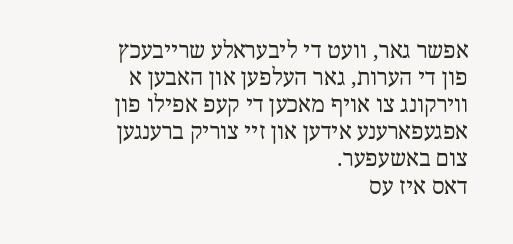אפשר גאר, וועט די ליבעראלע שרייבעכץ פון די הערות, גאר העלפען און האבען א ווירקונג צו אויף מאכען די קעפ אפילו פון אפגעפארענע אידען און זיי צוריק ברענגען צום באשעפער.
דאס איז עס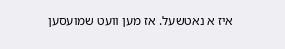איז א נאטשעל. אז מען וועט שמועסען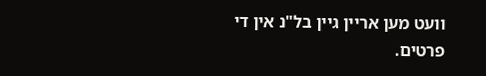וועט מען אריין גיין בל"נ אין די פרטים.